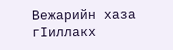Вежарийн хаза гIиллакх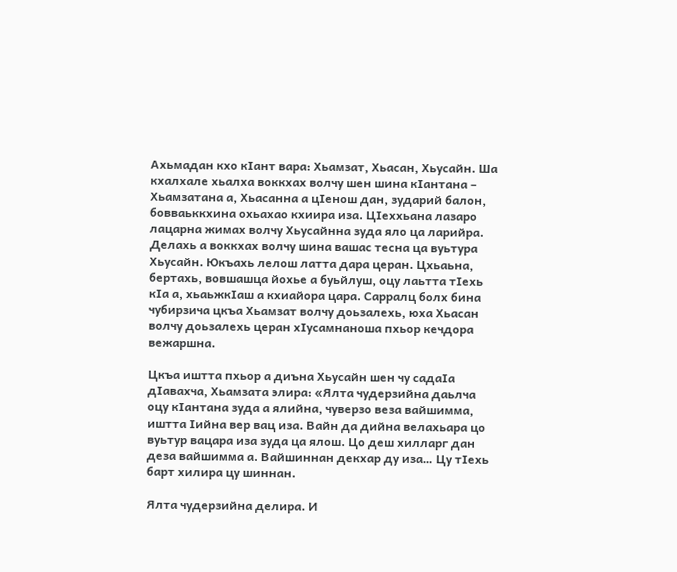Ахьмадан кхо кIант вара: Хьамзат, Хьасан, Хьусайн. Ша кхалхале хьалха воккхах волчу шен шина кIантана – Хьамзатана а, Хьасанна а цIенош дан, зударий балон, бовваьккхина охьахао кхиира иза. ЦIеххьана лазаро лацарна жимах волчу Хьусайнна зуда яло ца ларийра. Делахь а воккхах волчу шина вашас тесна ца вуьтура Хьусайн. Юкъахь лелош латта дара церан. Цхьаьна, бертахь, вовшашца йохье а буьйлуш, оцу лаьтта тIехь кIа а, хьаьжкIаш а кхиайора цара. Сарралц болх бина чубирзича цкъа Хьамзат волчу доьзалехь, юха Хьасан волчу доьзалехь церан хIусамнаноша пхьор кечдора вежаршна.

Цкъа иштта пхьор а диъна Хьусайн шен чу садаIа дIавахча, Хьамзата элира: «Ялта чудерзийна даьлча оцу кIантана зуда а ялийна, чуверзо веза вайшимма, иштта Iийна вер вац иза. Вайн да дийна велахьара цо вуьтур вацара иза зуда ца ялош. Цо деш хилларг дан деза вайшимма а. Вайшиннан декхар ду иза… Цу тIехь барт хилира цу шиннан.

Ялта чудерзийна делира. И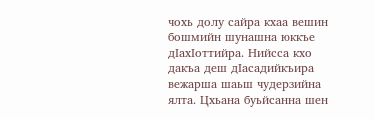чохь долу сайра кхаа вешин бошмийн шунашна юккъе дIахIоттийра. Нийсса кхо дакъа деш дIасадийкъира вежарша шаьш чудерзийна ялта. Цхьана буьйсанна шен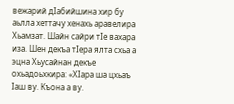вежарий дIабийшина хир бу аьлла хеттачу хенахь аравелира Хьамзат. Шайн сайри тIе вахара иза. Шен декъа тIера ялта схьа а эцна Хьусайнан декъе охьадоьхкира: «ХIара ша цхьаъ Iаш ву. Къона а ву.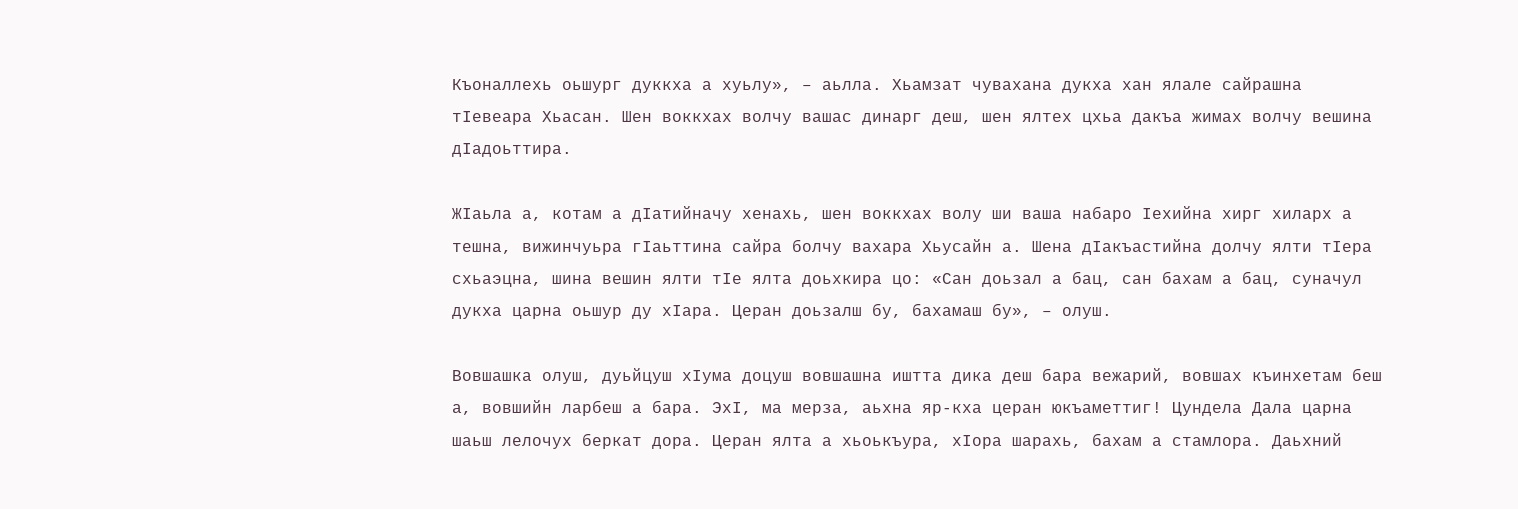Къоналлехь оьшург дуккха а хуьлу», – аьлла. Хьамзат чувахана дукха хан ялале сайрашна тIевеара Хьасан. Шен воккхах волчу вашас динарг деш, шен ялтех цхьа дакъа жимах волчу вешина дIадоьттира.

ЖIаьла а, котам а дIатийначу хенахь, шен воккхах волу ши ваша набаро Iехийна хирг хиларх а тешна, вижинчуьра гIаьттина сайра болчу вахара Хьусайн а. Шена дIакъастийна долчу ялти тIера схьаэцна, шина вешин ялти тIе ялта доьхкира цо: «Сан доьзал а бац, сан бахам а бац, суначул дукха царна оьшур ду хIара. Церан доьзалш бу, бахамаш бу», – олуш.

Вовшашка олуш, дуьйцуш хIума доцуш вовшашна иштта дика деш бара вежарий, вовшах къинхетам беш а, вовшийн ларбеш а бара. ЭхI, ма мерза, аьхна яр-кха церан юкъаметтиг! Цундела Дала царна шаьш лелочух беркат дора. Церан ялта а хьоькъура, хIора шарахь, бахам а стамлора. Даьхний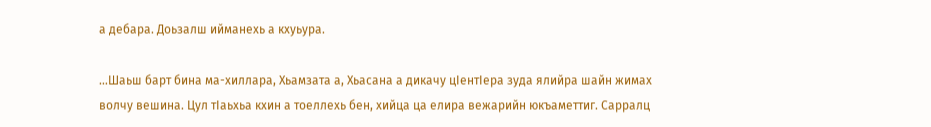а дебара. Доьзалш ийманехь а кхуьура.

…Шаьш барт бина ма-хиллара, Хьамзата а, Хьасана а дикачу цIентIера зуда ялийра шайн жимах волчу вешина. Цул тIаьхьа кхин а тоеллехь бен, хийца ца елира вежарийн юкъаметтиг. Сарралц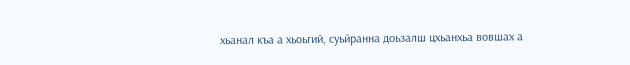хьанал къа а хьоьгий, суьйранна доьзалш цхьанхьа вовшах а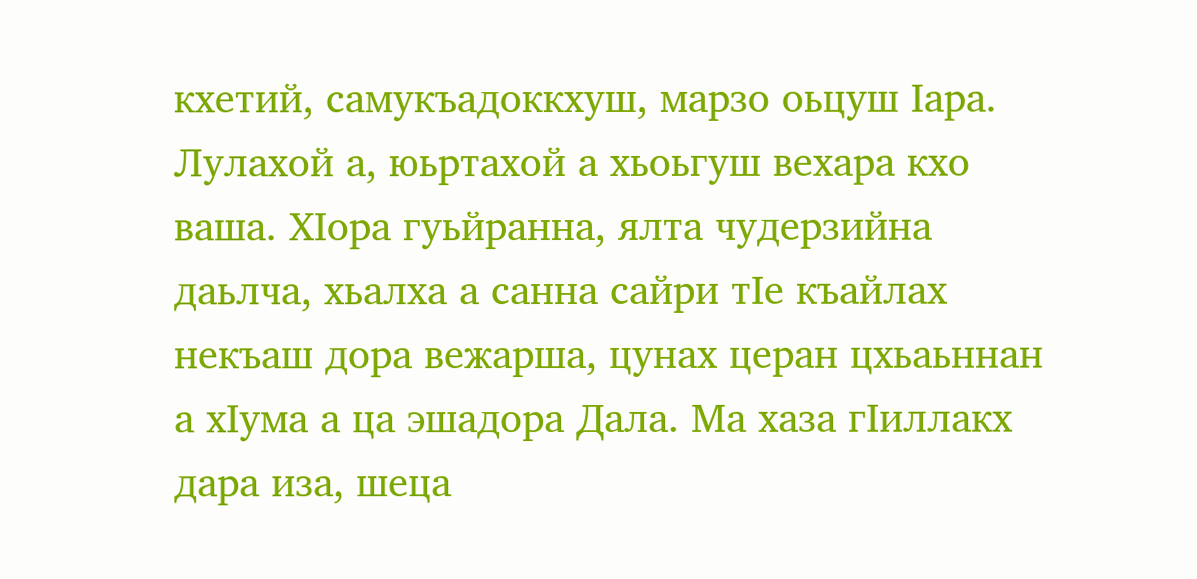кхетий, самукъадоккхуш, марзо оьцуш Iара. Лулахой а, юьртахой а хьоьгуш вехара кхо ваша. ХIора гуьйранна, ялта чудерзийна даьлча, хьалха а санна сайри тIе къайлах некъаш дора вежарша, цунах церан цхьаьннан а хIума а ца эшадора Дала. Ма хаза гIиллакх дара иза, шеца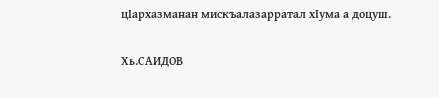цIархазманан мискъалазарратал хIума а доцуш.

Хь.САИДОВ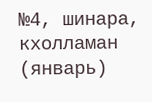№4, шинара, кхолламан (январь)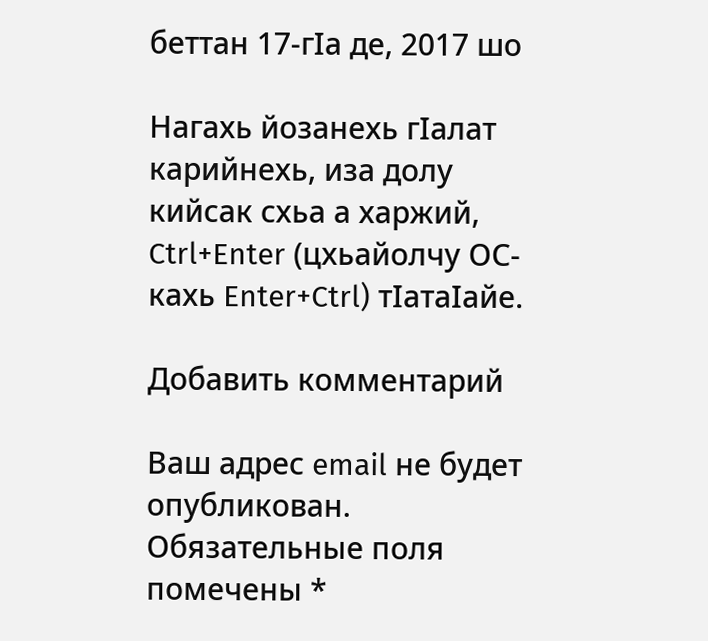беттан 17-гIа де, 2017 шо

Нагахь йозанехь гIалат карийнехь, иза долу кийсак схьа а харжий, Ctrl+Enter (цхьайолчу ОС-кахь Enter+Ctrl) тIатаIайе.

Добавить комментарий

Ваш адрес email не будет опубликован. Обязательные поля помечены *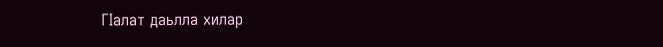ГIалат даьлла хилар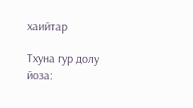хаийтар

Тхуна гур долу йоза: